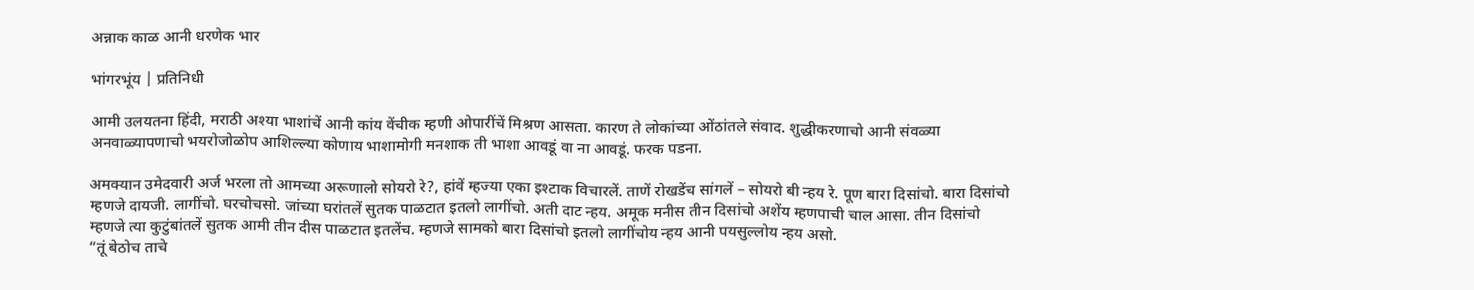अन्नाक काळ आनी धरणेक भार

भांगरभूंय | प्रतिनिधी

आमी उलयतना हिंदी, मराठी अश्या भाशांचें आनी कांय वेंचीक म्हणी ओपारींचें मिश्रण आसता. कारण ते लोकांच्या ओंठांतले संवाद. शुद्धीकरणाचो आनी संवळ्या अनवाळ्यापणाचो भयरोजोळोप आशिल्ल्या कोणाय भाशामोगी मनशाक ती भाशा आवडूं वा ना आवडूं. फरक पडना.

अमक्यान उमेदवारी अर्ज भरला तो आमच्या अरूणालो सोयरो रे?, हांवें म्हज्या एका इश्टाक विचारलें. ताणें रोखडेंच सांगलें – सोयरो बी न्हय रे. पूण बारा दिसांचो. बारा दिसांचो म्हणजे दायजी. लागींचो. घरचोचसो. जांच्या घरांतलें सुतक पाळटात इतलो लागींचो. अती दाट न्हय. अमूक मनीस तीन दिसांचो अशेंय म्हणपाची चाल आसा. तीन दिसांचो म्हणजे त्या कुटुंबांतलें सुतक आमी तीन दीस पाळटात इतलेंच. म्हणजे सामको बारा दिसांचो इतलो लागींचोय न्हय आनी पयसुल्लोय न्हय असो.
“तूं बेठोच ताचे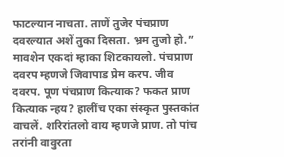फाटल्यान नाचता. ताणें तुजेर पंचप्राण दवरल्यात अशें तुका दिसता. भ्रम तुजो हो.” मावशेन एकदां म्हाका शिटकायलो. पंचप्राण दवरप म्हणजे जिवापाड प्रेम करप. जीव दवरप. पूण पंचप्राण कित्याक? फकत प्राण कित्याक न्हय? हालींच एका संस्कृत पुस्तकांत वाचलें. शरिरांतलो वाय म्हणजे प्राण. तो पांच तरांनी वावुरता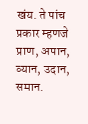खंय. ते पांच प्रकार म्हणजे प्राण, अपान, व्यान, उदान, समान.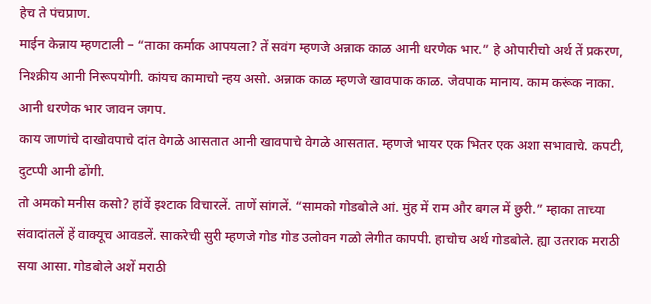हेच ते पंचप्राण.
माईन केन्नाय म्हणटाली – “ताका कर्माक आपयला? तें सवंग म्हणजे अन्नाक काळ आनी धरणेक भार.” हे ओपारीचो अर्थ तें प्रकरण, निश्क्रीय आनी निरूपयोगी. कांयच कामाचो न्हय असो. अन्नाक काळ म्हणजे खावपाक काळ. जेवपाक मानाय. काम करूंक नाका. आनी धरणेक भार जावन जगप.
काय जाणांचे दाखोवपाचे दांत वेगळे आसतात आनी खावपाचे वेगळे आसतात. म्हणजे भायर एक भितर एक अशा सभावाचे. कपटी, दुटप्पी आनी ढोंगी.
तो अमको मनीस कसो? हांवें इश्टाक विचारलें. ताणें सांगलें. “सामको गोडबोले आं. मुंह में राम और बगल में छुरी.” म्हाका ताच्या संवादांतलें हें वाक्यूच आवडलें. साकरेची सुरी म्हणजे गोड गोड उलोवन गळो लेगीत कापपी. हाचोच अर्थ गोडबोले. ह्या उतराक मराठी सया आसा. गोडबोले अशें मराठी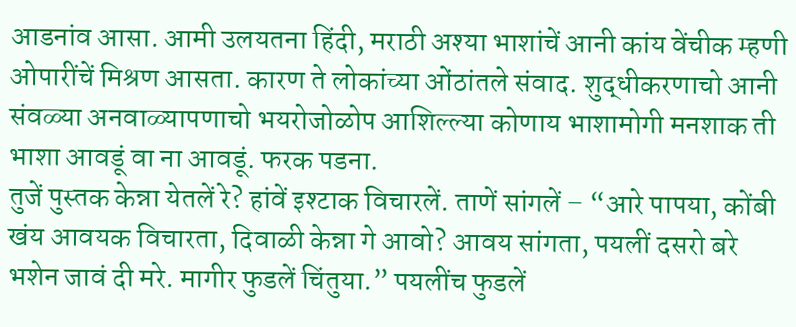आडनांव आसा. आमी उलयतना हिंदी, मराठी अश्या भाशांचें आनी कांय वेंचीक म्हणी ओपारींचें मिश्रण आसता. कारण ते लोकांच्या ओंठांतले संवाद. शुद्धीकरणाचो आनी संवळ्या अनवाळ्यापणाचो भयरोजोळोप आशिल्ल्या कोणाय भाशामोगी मनशाक ती भाशा आवडूं वा ना आवडूं. फरक पडना.
तुजें पुस्तक केन्ना येतलें रे? हांवें इश्टाक विचारलें. ताणें सांगलें – “आरे पापया, कोंबी खंय आवयक विचारता, दिवाळी केन्ना गे आवो? आवय सांगता, पयलीं दसरो बरे भशेन जावं दी मरे. मागीर फुडलें चिंतुया.” पयलींच फुडलें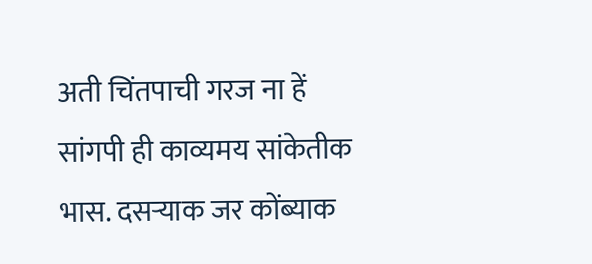अती चिंतपाची गरज ना हें सांगपी ही काव्यमय सांकेतीक भास. दसऱ्याक जर कोंब्याक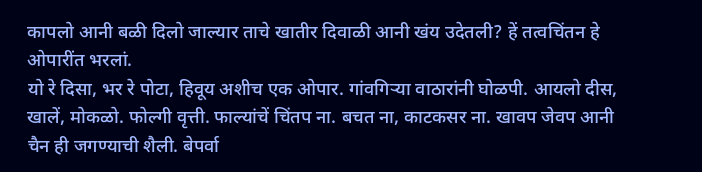कापलो आनी बळी दिलो जाल्यार ताचे खातीर दिवाळी आनी खंय उदेतली? हें तत्वचिंतन हे ओपारींत भरलां.
यो रे दिसा, भर रे पोटा, हिवूय अशीच एक ओपार. गांवगिऱ्या वाठारांनी घोळपी. आयलो दीस, खालें, मोकळो. फोल्गी वृत्ती. फाल्यांचें चिंतप ना. बचत ना, काटकसर ना. खावप जेवप आनी चैन ही जगण्याची शैली. बेपर्वा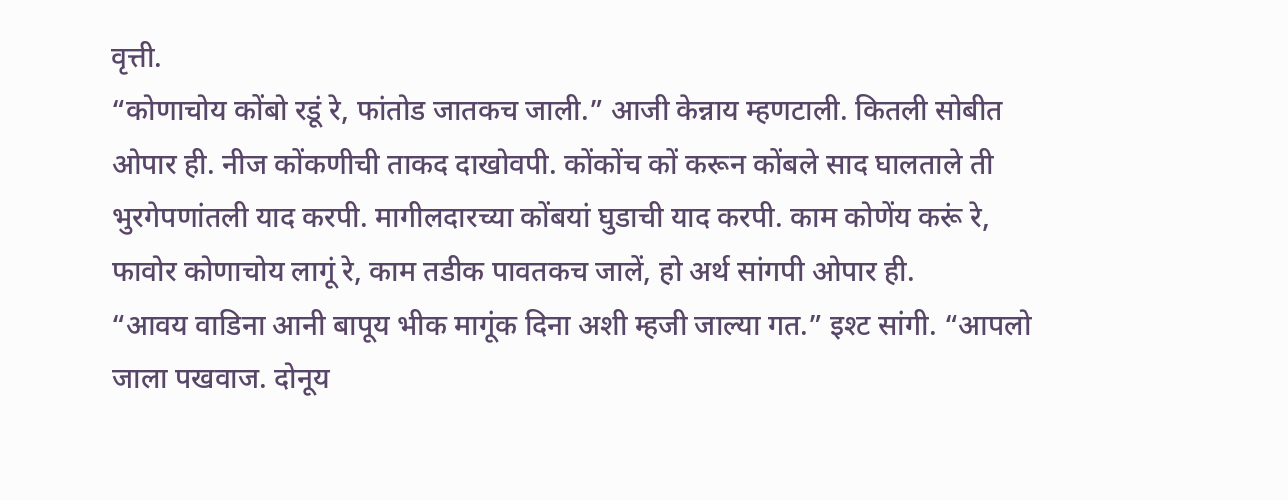वृत्ती.
“कोणाचोय कोंबो रडूं रे, फांतोड जातकच जाली.” आजी केन्नाय म्हणटाली. कितली सोबीत ओपार ही. नीज कोंकणीची ताकद दाखोवपी. कोंकोंच कों करून कोंबले साद घालताले ती भुरगेपणांतली याद करपी. मागीलदारच्या कोंबयां घुडाची याद करपी. काम कोणेंय करूं रे, फावोर कोणाचोय लागूं रे, काम तडीक पावतकच जालें, हो अर्थ सांगपी ओपार ही.
“आवय वाडिना आनी बापूय भीक मागूंक दिना अशी म्हजी जाल्या गत.” इश्ट सांगी. “आपलो जाला पखवाज. दोनूय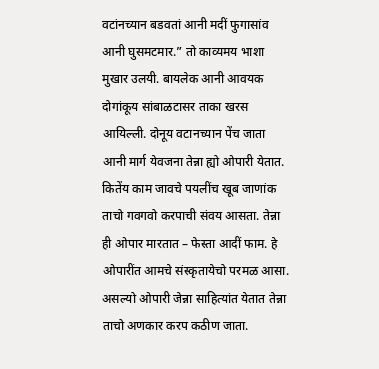वटांनच्यान बडवतां आनी मदीं फुगासांव आनी घुसमटमार.” तो काव्यमय भाशा मुखार उलयी. बायलेक आनी आवयक दोगांकूय सांबाळटासर ताका खरस आयिल्ली. दोनूय वटानच्यान पेंच जाता आनी मार्ग येवजना तेन्ना ह्यो ओपारी येतात.
कितेंय काम जावचे पयलींच खूब जाणांक ताचो गवगवो करपाची संवय आसता. तेन्ना ही ओपार मारतात – फेस्ता आदीं फाम. हे ओपारींत आमचे संस्कृतायेचो परमळ आसा. असल्यो ओपारी जेन्ना साहित्यांत येतात तेन्ना ताचो अणकार करप कठीण जाता.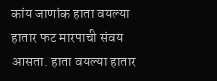कांय जाणांक हाता वयल्या हातार फट मारपाची संवय आसता. हाता वयल्या हातार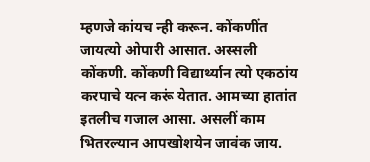म्हणजे कांयच न्ही करून. कोंकणींत जायत्यो ओपारी आसात. अस्सली कोंकणी. कोंकणी विद्यार्थ्यान त्यो एकठांय करपाचे यत्न करूं येतात. आमच्या हातांत इतलीच गजाल आसा. असलीं काम भितरल्यान आपखोशयेन जावंक जाय.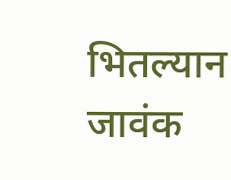भितल्यान जावंक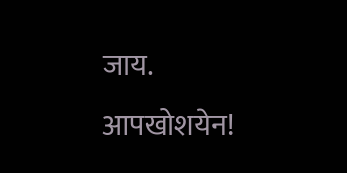जाय. आपखोशयेन!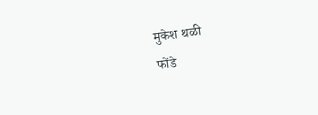मुकेश थळी
फोंडे